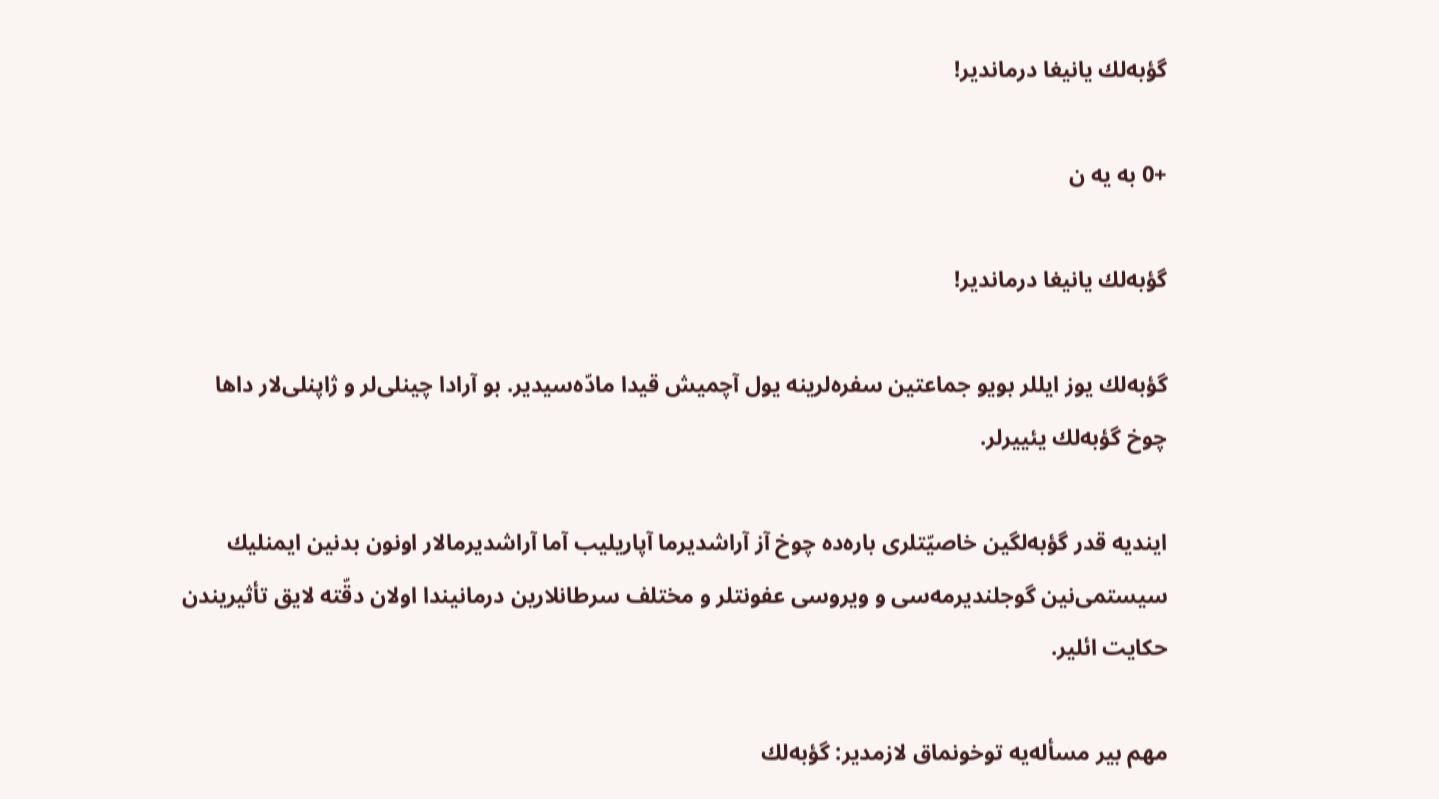گؤبه‌لك یانیغا درماندیر!

+0 به یه ن

گؤبه‌لك یانیغا درماندیر!

گؤبه‌لك یوز ایللر بویو جماعتین سفره‌لرینه یول آچمیش قیدا مادّه‌سیدیر. بو آرادا چینلی‌لر و ژاپنلی‌لار داها چوخ گؤبه‌لك یئییرلر.

ایندیه قدر گؤبه‌لگین خاصیّتلری باره‌ده چوخ آز آراشدیرما آپاریلیب آما آراشدیرمالار اونون بدنین ایمنلیك سیستمی‌نین گوجلندیرمه‌سی و ویروسی عفونتلر و مختلف سرطانلارین درمانیندا اولان دقّته لایق تأثیریندن حكایت ائلیر.

مهم بیر مسأله‌یه توخونماق لازمدیر: گؤبه‌لك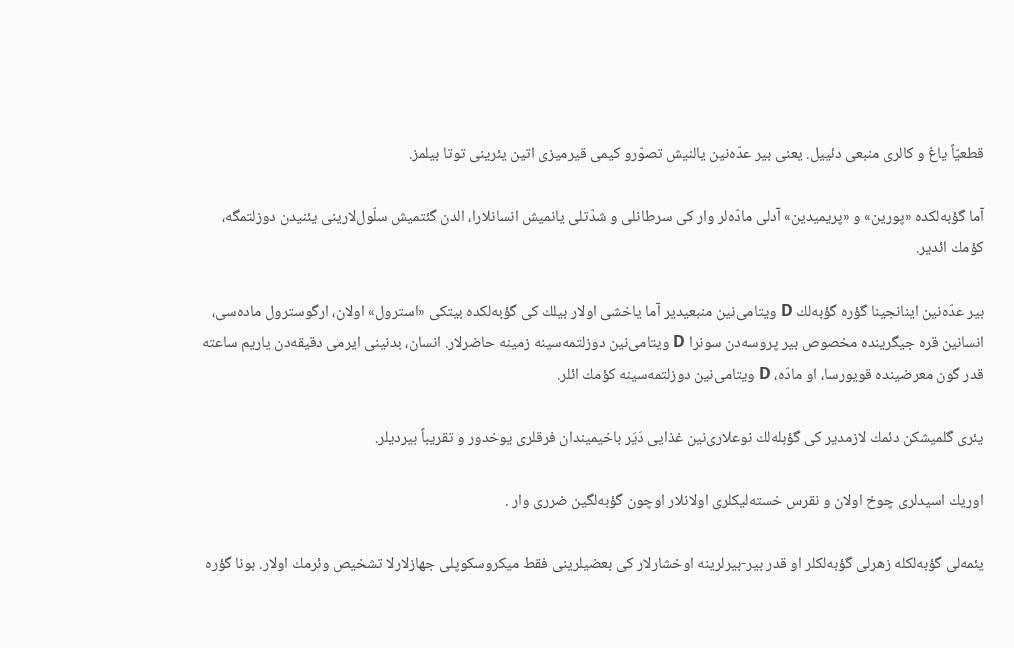قطعیّاً یاغ و كالری منبعی دئییل. یعنی بیر عدّه‌نین یالنیش تصوّرو كیمی قیرمیزی اتین یئرینی توتا بیلمز.

آما گؤبه‌لكده «پورین» و «پریمیدین» آدلی مادّه‌لر وار كی سرطانلی و شدّتلی یانمیش انسانلارا، الدن گئتمیش سلّول‌لارینی یئنیدن دوزلتمگه، كؤمك ائدیر.

بیر عدّه‌نین اینانجینا گؤره گؤبه‌لك D ویتامی‌نین منبعیدیر آما یاخشی اولار بیلك كی گؤبه‌لكده بیتكی «استرول» اولان، ارگوسترول ماده‌سی، انسانین قره جیگرینده مخصوص بیر پروسه‌دن سونرا D ویتامی‌نین دوزلتمه‌سینه زمینه حاضرلار. انسان، بدنینی ایرمی دقیقه‌دن یاریم ساعته قدر گون معرضینده قویورسا، او مادّه، D ویتامی‌نین دوزلتمه‌سینه كؤمك ائلر.

یئری گلمیشكن دئمك لازمدیر كی گؤبله‌لك نوعلاری‌نین غذایی دَیَر باخیمیندان فرقلری یوخدور و تقریباً بیردیلر.

اوریك اسیدلری چوخ اولان و نقرس خسته‌لیكلری اولانلار اوچون گؤبه‌لگین ضرری وار .

یئمه‌لی گؤبه‌لكله زهرلی گؤبه‌لكلر او قدر بیر-بیرلرینه اوخشارلار كی بعضیلرینی فقط میكروسكوپلی جهازلارلا تشخیص وئرمك اولار. بونا گؤره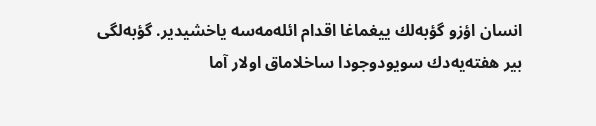انسان اؤزو گؤبه‌لك ییغماغا اقدام ائله‌مه‌سه یاخشیدیر. گؤبه‌لگی بیر هفته‌یه‌دك سویودوجودا ساخلاماق اولار آما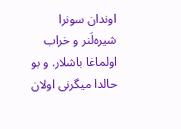اوندان سونرا شیره‌لَنر و خراب اولماغا باشلار. و بو حالدا میگرنی اولان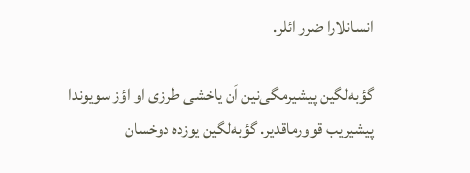انسانلارا ضرر ائلر.

گؤبه‌لگین پیشیرمگی‌نین اَن یاخشی طرزی او اؤز سویوندا پیشیریب قوورماقدیر. گؤبه‌لگین یوزده دوخسان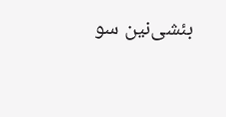بئشی‌نین سو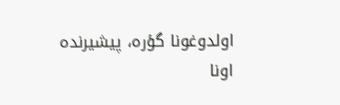اولدوغونا گؤره، پیشیرنده اونا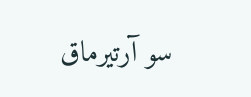سو آرتیرماق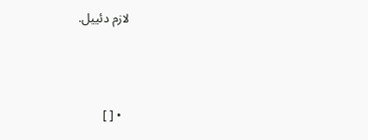لازم دئییل.



  • [ ]